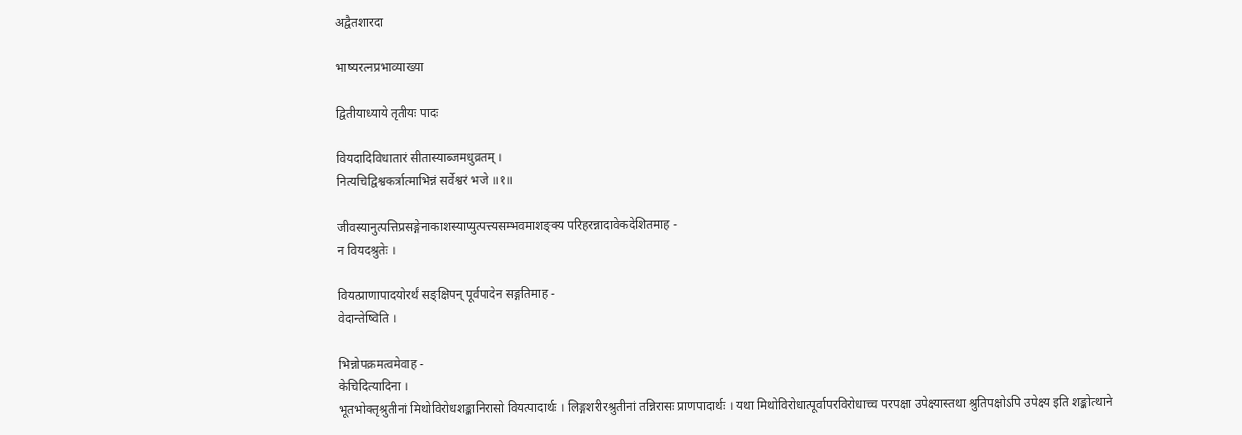अद्वैतशारदा

भाष्यरत्नप्रभाव्याख्या

द्वितीयाध्याये तृतीयः पादः

वियदादिविधातारं सीतास्याब्जमधुव्रतम् ।
नित्यचिद्विश्वकर्त्रात्माभिन्नं सर्वेश्वरं भजे ॥१॥

जीवस्यानुत्पत्तिप्रसङ्गेनाकाशस्याप्युत्पत्त्यसम्भवमाशङ्क्य परिहरन्नादावेकदेशितमाह -
न वियदश्रुतेः ।

वियत्प्राणापादयोरर्थं सङ्क्षिपन् पूर्वपादेन सङ्गतिमाह -
वेदान्तेष्विति ।

भिन्नोपक्रमत्वमेवाह -
केचिदित्यादिना ।
भूतभोक्तृश्रुतीनां मिथोविरोधशङ्कानिरासो वियत्पादार्थः । लिङ्गशरीरश्रुतीनां तन्निरासः प्राणपादार्थः । यथा मिथोविरोधात्पूर्वापरविरोधाच्च परपक्षा उपेक्ष्यास्तथा श्रुतिपक्षोऽपि उपेक्ष्य इति शङ्कोत्थाने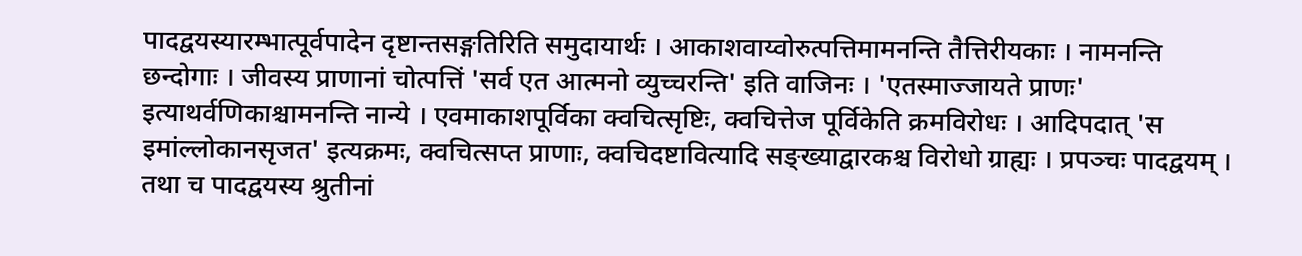पादद्वयस्यारम्भात्पूर्वपादेन दृष्टान्तसङ्गतिरिति समुदायार्थः । आकाशवाय्वोरुत्पत्तिमामनन्ति तैत्तिरीयकाः । नामनन्ति छन्दोगाः । जीवस्य प्राणानां चोत्पत्तिं 'सर्व एत आत्मनो व्युच्चरन्ति' इति वाजिनः । 'एतस्माज्जायते प्राणः' इत्याथर्वणिकाश्चामनन्ति नान्ये । एवमाकाशपूर्विका क्वचित्सृष्टिः, क्वचित्तेज पूर्विकेति क्रमविरोधः । आदिपदात् 'स इमांल्लोकानसृजत' इत्यक्रमः, क्वचित्सप्त प्राणाः, क्वचिदष्टावित्यादि सङ्ख्याद्वारकश्च विरोधो ग्राह्यः । प्रपञ्चः पादद्वयम् । तथा च पादद्वयस्य श्रुतीनां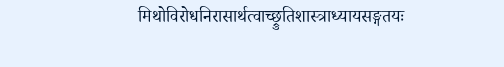मिथोविरोधनिरासार्थत्वाच्छ्रुतिशास्त्राध्यायसङ्गतयः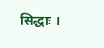सिद्धाः ।